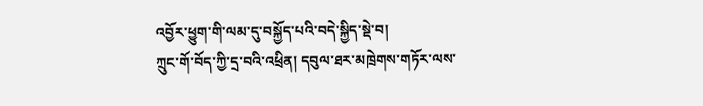འབྱོར་ཕྱུག་གི་ལམ་དུ་བསྐྱོད་པའི་བདེ་སྐྱིད་སྡེ་བ།
ཀྲུང་གོ་བོད་ཀྱི་དྲ་བའི་འཕྲིན། དབུལ་ཐར་མཁྲེགས་གཏོར་ལས་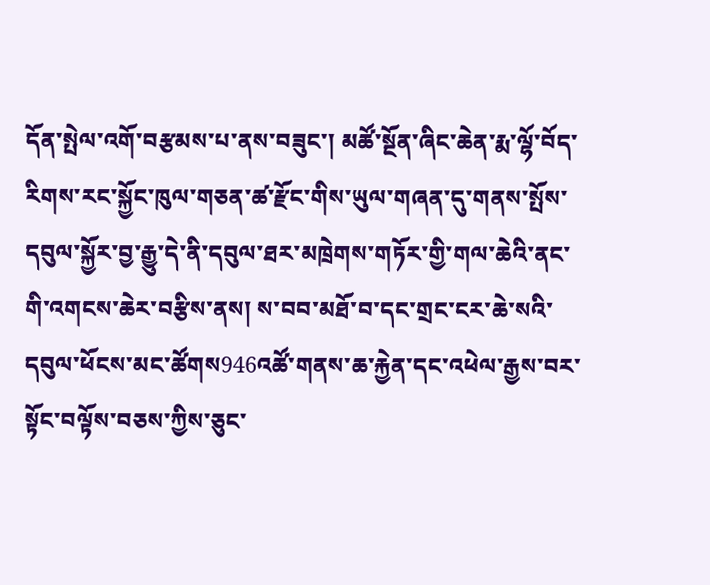དོན་སྤེལ་འགོ་བརྩམས་པ་ནས་བཟུང་། མཚོ་སྔོན་ཞིང་ཆེན་རྨ་ལྷོ་བོད་རིགས་རང་སྐྱོང་ཁུལ་གཅན་ཚ་རྫོང་གིས་ཡུལ་གཞན་དུ་གནས་སྤོས་དབུལ་སྐྱོར་བྱ་རྒྱུ་དེ་ནི་དབུལ་ཐར་མཁྲེགས་གཏོར་གྱི་གལ་ཆེའི་ནང་གི་འགངས་ཆེར་བརྩིས་ནས། ས་བབ་མཐོ་བ་དང་གྲང་ངར་ཆེ་སའི་དབུལ་ཕོངས་མང་ཚོགས946འཚོ་གནས་ཆ་རྐྱེན་དང་འཕེལ་རྒྱས་བར་སྟོང་བལྟོས་བཅས་ཀྱིས་ཅུང་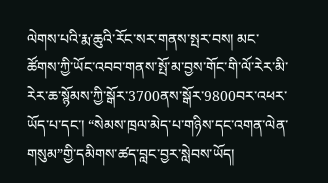ལེགས་པའི་རྨ་ཆུའི་རོང་སར་གནས་སྤར་བས། མང་ཚོགས་ཀྱི་ཡོང་འབབ་གནས་སྤོ་མ་བྱས་གོང་གི་ལོ་རེར་མི་རེར་ཆ་སྙོམས་ཀྱི་སྒོར་3700ནས་སྒོར་9800བར་འཕར་ཡོད་པ་དང་། “སེམས་ཁྲལ་མེད་པ་གཉིས་དང་འགན་ལེན་གསུམ”གྱི་དམིགས་ཚད་བླང་བྱར་སླེབས་ཡོད།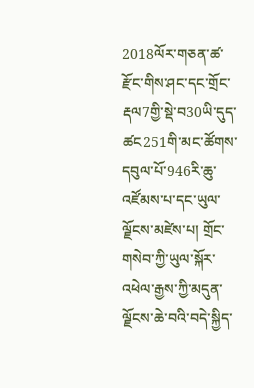2018ལོར་གཅན་ཚ་རྫོང་གིས་ཤང་དང་གྲོང་རྡལ7གྱི་སྡེ་བ30ཡི་དུད་ཚང251གི་མང་ཚོགས་དབུལ་པོ་946རི་ཆུ་འཛོམས་པ་དང་ཡུལ་ལྗོངས་མཛེས་པ། གྲོང་གསེབ་ཀྱི་ཡུལ་སྐོར་འཕེལ་རྒྱས་ཀྱི་མདུན་ལྗོངས་ཆེ་བའི་བདེ་སྐྱིད་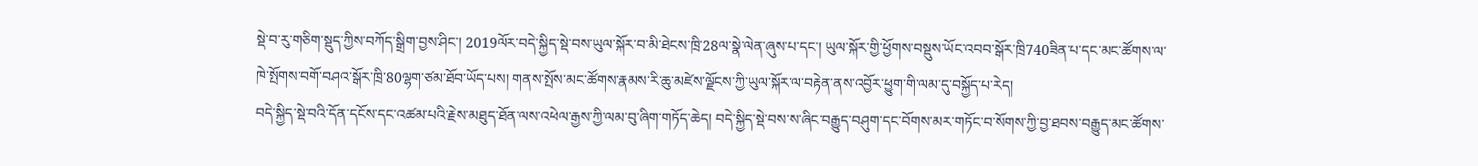སྡེ་བ་རུ་གཅིག་སྡུད་ཀྱིས་བཀོད་སྒྲིག་བྱས་ཤིང་། 2019ལོར་བདེ་སྐྱིད་སྡེ་བས་ཡུལ་སྐོར་བ་མི་ཐེངས་ཁྲི་28ལ་སྣེ་ལེན་ཞུས་པ་དང་། ཡུལ་སྐོར་གྱི་ཕྱོགས་བསྡུས་ཡོང་འབབ་སྒོར་ཁྲི740ཟིན་པ་དང་མང་ཚོགས་ལ་ཁེ་སྤོགས་བགོ་བཤའ་སྒོར་ཁྲི་80ལྷག་ཙམ་ཐོབ་ཡོད་པས། གནས་སྤོས་མང་ཚོགས་རྣམས་རི་ཆུ་མཛེས་ལྗོངས་ཀྱི་ཡུལ་སྐོར་ལ་བརྟེན་ནས་འབྱོར་ཕྱུག་གི་ལམ་དུ་བསྐྱོད་པ་རེད།
བདེ་སྐྱིད་སྡེ་བའི་དོན་དངོས་དང་འཚམ་པའི་རྗེས་མཐུད་ཐོན་ལས་འཕེལ་རྒྱས་ཀྱི་ལམ་བུ་ཞིག་གཏོད་ཆེད། བདེ་སྐྱིད་སྡེ་བས་ས་ཞིང་བརྒྱུད་བཤུག་དང་བོགས་མར་གཏོང་བ་སོགས་ཀྱི་བྱ་ཐབས་བརྒྱུད་མང་ཚོགས་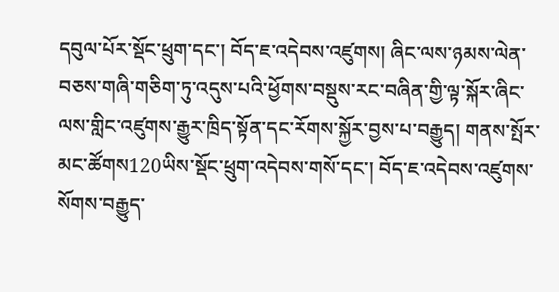དབུལ་པོར་སྡོང་ཕྲུག་དང་། བོད་ཇ་འདེབས་འཛུགས། ཞིང་ལས་ཉམས་ལེན་བཅས་གཞི་གཅིག་ཏུ་འདུས་པའི་ཕྱོགས་བསྡུས་རང་བཞིན་གྱི་ལྟ་སྐོར་ཞིང་ལས་གླིང་འཛུགས་རྒྱུར་ཁྲིད་སྟོན་དང་རོགས་སྐྱོར་བྱས་པ་བརྒྱུད། གནས་སྤོར་མང་ཚོགས120ཡིས་སྡོང་ཕྲུག་འདེབས་གསོ་དང་། བོད་ཇ་འདེབས་འཛུགས་སོགས་བརྒྱུད་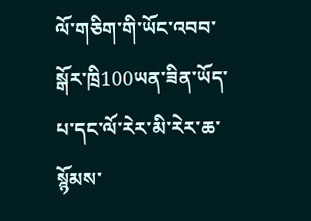ལོ་གཅིག་གི་ཡོང་འབབ་སྒོར་ཁྲི100ཡན་ཟིན་ཡོད་པ་དང་ལོ་རེར་མི་རེར་ཆ་སྙོམས་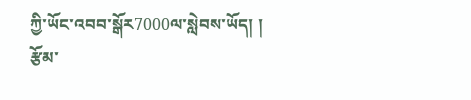ཀྱི་ཡོང་འབབ་སྒོར7000ལ་སླེབས་ཡོད། །
རྩོམ་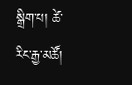སྒྲིག་པ། ཚེ་རིང་རྒྱ་མཚོ།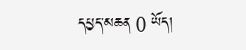དཔྱད་མཆན 0 ཡོད།